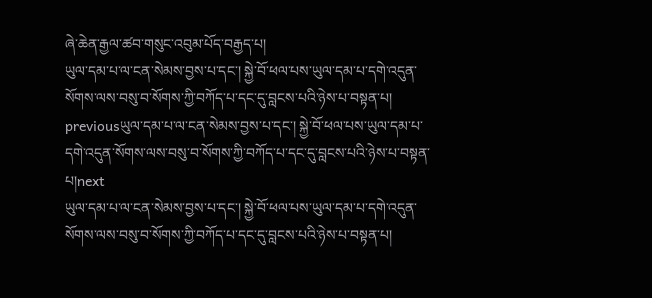ཞེ་ཆེན་རྒྱལ་ཚབ་གསུང་འབུམ་པོད་བརྒྱད་པ།
ཡུལ་དམ་པ་ལ་ངན་སེམས་བྱས་པ་དང་། སྐྱེ་བོ་ཕལ་པས་ཡུལ་དམ་པ་དགེ་འདུན་སོགས་ལས་བསུ་བ་སོགས་ཀྱི་བཀོད་པ་དང་དུ་བླངས་པའི་ཉེས་པ་བསྟན་པ།
previousཡུལ་དམ་པ་ལ་ངན་སེམས་བྱས་པ་དང་། སྐྱེ་བོ་ཕལ་པས་ཡུལ་དམ་པ་དགེ་འདུན་སོགས་ལས་བསུ་བ་སོགས་ཀྱི་བཀོད་པ་དང་དུ་བླངས་པའི་ཉེས་པ་བསྟན་པ།next
ཡུལ་དམ་པ་ལ་ངན་སེམས་བྱས་པ་དང་། སྐྱེ་བོ་ཕལ་པས་ཡུལ་དམ་པ་དགེ་འདུན་སོགས་ལས་བསུ་བ་སོགས་ཀྱི་བཀོད་པ་དང་དུ་བླངས་པའི་ཉེས་པ་བསྟན་པ།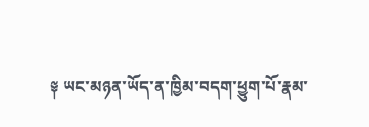༈ ཡང་མཉན་ཡོད་ན་ཁྱིམ་བདག་ཕྱུག་པོ་རྣམ་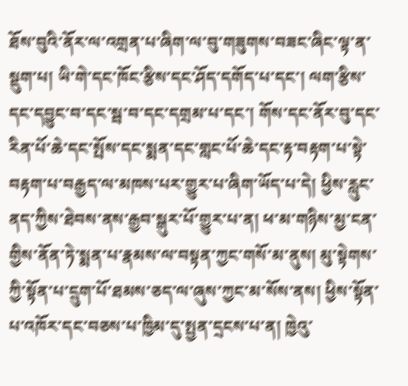ཐོས་བུའི་ནོར་ལ་འགྲན་པ་ཞིག་ལ་བུ་གཟུགས་བཟང་ཞིང་ལྟ་ན་སྡུག་པ། ཡི་གེ་དང་ཁོང་རྩིས་དང་ཤོད་དགོད་པ་དང་། ལག་རྩིས་དང་དབྱུང་བ་དང་སྦ་བ་དང་དགྲམ་པ་དང་། གོས་དང་ནོར་བུ་དང་རིན་པོ་ཆེ་དང་སྤོས་དང་སྨན་དང་གླང་པོ་ཆེ་དང་རྟ་བརྟག་པ་སྟེ་བརྟག་པ་བརྒྱད་ལ་མཁས་པར་གྱུར་པ་ཞིག་ཡོད་པ་དེ། ཕྱིས་རླུང་ནད་ཀྱིས་ཐེབས་ནས་རྒྱབ་སྒུར་པོ་གྱུར་པ་ན། ཕ་མ་གཉིས་མྱ་ངན་གྱིས་ནོན་ཏེ་སྨན་པ་རྣམས་ལ་བསྟན་ཀྱང་གསོ་མ་ནུས། མུ་སྟེགས་ཀྱི་སྟོན་པ་དྲུག་པོ་ཐམས་ཅད་ལ་ཞུས་ཀྱང་མ་སོས་ནས། ཕྱིས་སྟོན་པ་འཁོར་དང་བཅས་པ་ཁྱིམ་དུ་སྤྱན་དྲངས་པ་ན། ཁྱེའུ་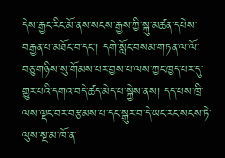དེས་རྒྱང་རིང་མོ་ནས་སངས་རྒྱས་ཀྱི་སྐུ་མཚན་དཔེས་བརྒྱན་པ་མཐོང་བ་དང་། དགེ་སློང་བསམ་གཏན་ལ་ལོ་བཅུ་གཉིས་སུ་གོམས་པར་བྱས་པ་ལས་ཀྱང་ཁྱད་པར་དུ་གྱུར་པའི་དགའ་བདེ་ཚད་མེད་པ་སྐྱེས་ནས། དད་པས་ཁྲི་ལས་ལྡང་བར་བརྩམས་པ་དང་སྒུར་བ་དེ་ཡང་རང་སངས་ཏེ་ལུས་སྔ་མ་ཁོ་ན་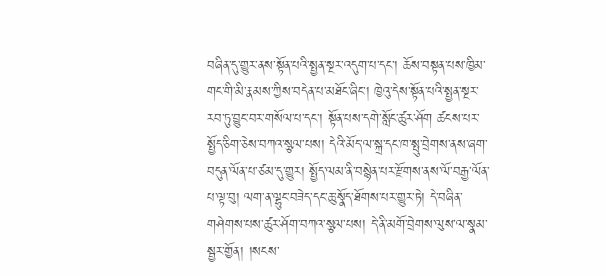བཞིན་དུ་གྱུར་ནས་སྟོན་པའི་སྤྱན་སྔར་འདུག་པ་དང་། ཆོས་བསྟན་པས་ཁྱིམ་གང་གི་མི་རྣམས་ཀྱིས་བདེན་པ་མཐོང་ཞིང་། ཁྱེའུ་དེས་སྟོན་པའི་སྤྱན་སྔར་རབ་ཏུ་བྱུང་བར་གསོལ་པ་དང་། སྟོན་པས་དགེ་སློང་ཚུར་ཤོག ཚངས་པར་སྤྱོད་ཅིག་ཅེས་བཀའ་སྩལ་པས། དེའི་མོད་ལ་སྐྲ་དང་ཁ་སྤུ་བྲེགས་ནས་ཞག་བདུན་ལོན་པ་ཙམ་དུ་གྱུར། སྤྱོད་ལམ་ནི་བསྙེན་པར་རྫོགས་ནས་ལོ་བརྒྱ་ལོན་པ་ལྟ་བུ། ལག་ན་ལྷུང་བཟེད་དང་ཆུ་སྣོད་ཐོགས་པར་གྱུར་ཏེ། དེ་བཞིན་གཤེགས་པས་ཚུར་ཤོག་བཀའ་སྩལ་པས། དེ་ནི་མགོ་བྲེགས་ལུས་ལ་སྣམ་སྦྱར་གྱོན། །སངས་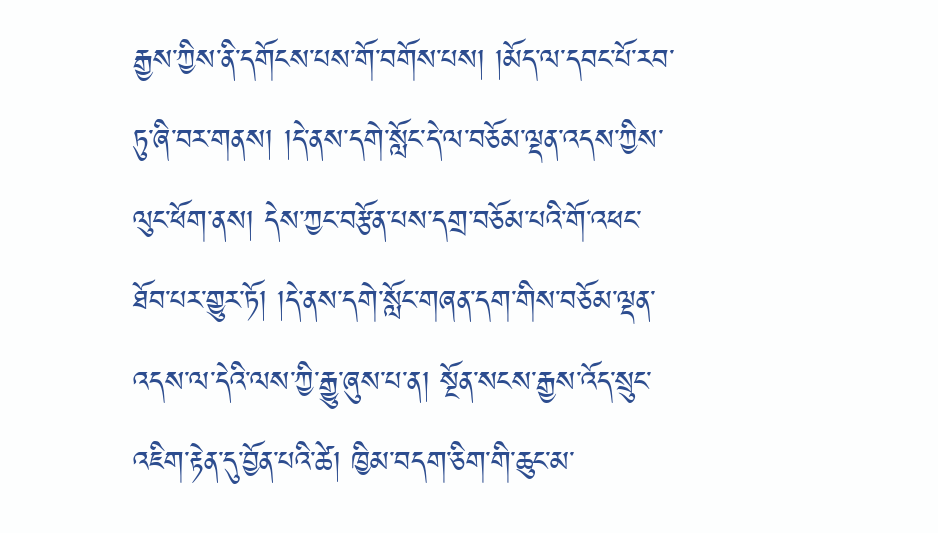རྒྱས་ཀྱིས་ནི་དགོངས་པས་གོ་བགོས་པས། །མོད་ལ་དབང་པོ་རབ་ཏུ་ཞི་བར་གནས། །དེ་ནས་དགེ་སློང་དེ་ལ་བཅོམ་ལྡན་འདས་ཀྱིས་ལུང་ཕོག་ནས། དེས་ཀྱང་བརྩོན་པས་དགྲ་བཅོམ་པའི་གོ་འཕང་ཐོབ་པར་གྱུར་ཏོ། །དེ་ནས་དགེ་སློང་གཞན་དག་གིས་བཅོམ་ལྡན་འདས་ལ་དེའི་ལས་ཀྱི་རྒྱུ་ཞུས་པ་ན། སྔོན་སངས་རྒྱས་འོད་སྲུང་འཇིག་རྟེན་དུ་བྱོན་པའི་ཚེ། ཁྱིམ་བདག་ཅིག་གི་ཆུང་མ་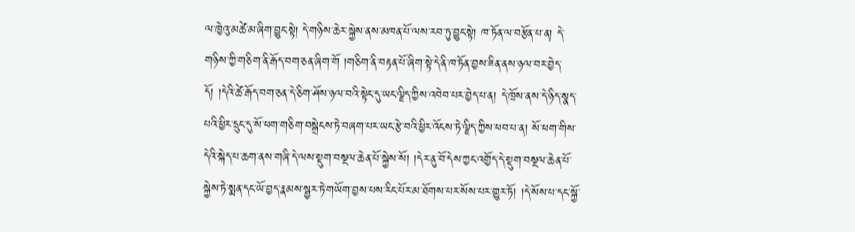ལ་ཁྱེའུ་མཚེ་མ་ཞིག་བྱུང་སྟེ། དེ་གཉིས་ཆེར་སྐྱེས་ནས་མཁན་པོ་ལས་རབ་ཏུ་བྱུང་སྟེ། ཁ་ཏོན་ལ་བརྩོན་པ་ན། དེ་གཉིས་ཀྱི་གཅིག་ནི་རྒོད་བག་ཅན་ཞིག་གོ །གཅིག་ནི་བརྟན་པོ་ཞིག་སྟེ་དེ་ནི་ཁ་ཏོན་བྱས་ཟིན་ནས་ཉལ་བར་བྱེད་དོ། །དེའི་ཚེ་རྒོད་བག་ཅན་དེ་ཅིག་ཤོས་ཉལ་བའི་སྟེང་དུ་ཡང་ལྗིད་ཀྱིས་འབེབ་པར་བྱེད་པ་ན། དེ་ཁྲོས་ནས་དེ་ཉིད་སྣད་པའི་ཕྱིར་དྲུང་དུ་སོ་ཕག་གཅིག་བསྒྲེངས་ཏེ་བཞག་པར་ཡང་རྩེ་བའི་ཕྱིར་འོངས་ཏེ་ལྗིད་ཀྱིས་ཕབ་པ་ན། སོ་ཕག་གིས་དེའི་སྐེད་པ་ཆག་ནས་གཞི་དེ་ལས་སྡུག་བསྔལ་ཆེན་པོ་སྐྱེས་སོ། །དེར་ནུ་བོ་དེས་ཀྱང་འགྱོད་དེ་སྡུག་བསྔལ་ཆེན་པོ་སྐྱེས་ཏེ་སྨན་དང་ཡོ་བྱད་རྣམས་སྦྱར་ཏེ་གཡོག་བྱས་པས་རིང་པོར་མ་ཐོགས་པར་སོས་པར་གྱུར་ཏོ། །དེ་སོས་པ་དང་སྐྱོ་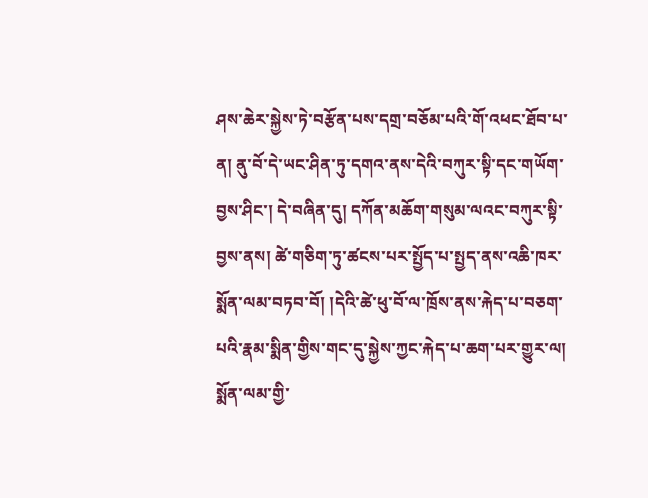ཤས་ཆེར་སྐྱེས་ཏེ་བརྩོན་པས་དགྲ་བཅོམ་པའི་གོ་འཕང་ཐོབ་པ་ན། ནུ་བོ་དེ་ཡང་ཤིན་ཏུ་དགའ་ནས་དེའི་བཀུར་སྟི་དང་གཡོག་བྱས་ཤིང་། དེ་བཞིན་དུ། དཀོན་མཆོག་གསུམ་ལའང་བཀུར་སྟི་བྱས་ནས། ཚེ་གཅིག་ཏུ་ཚངས་པར་སྤྱོད་པ་སྤྱད་ནས་འཆི་ཁར་སྨོན་ལམ་བཏབ་བོ། །དེའི་ཚེ་ཕུ་བོ་ལ་ཁྲོས་ནས་རྐེད་པ་བཅག་པའི་རྣམ་སྨིན་གྱིས་གང་དུ་སྐྱེས་ཀྱང་རྐེད་པ་ཆག་པར་གྱུར་ལ། སྨོན་ལམ་གྱི་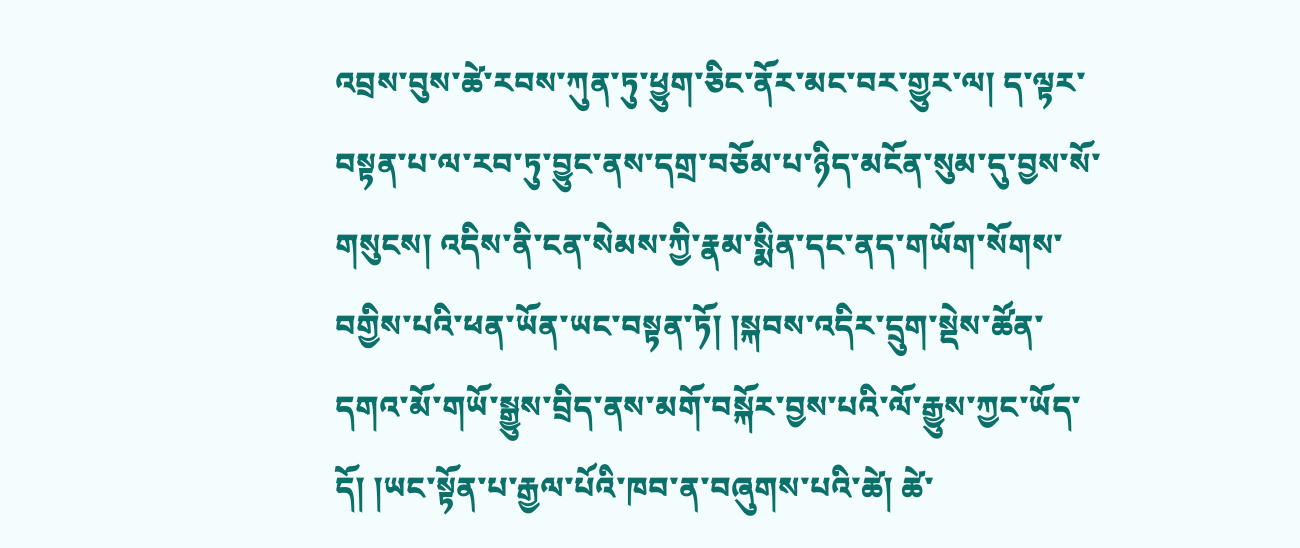འབྲས་བུས་ཚེ་རབས་ཀུན་ཏུ་ཕྱུག་ཅིང་ནོར་མང་བར་གྱུར་ལ། ད་ལྟར་བསྟན་པ་ལ་རབ་ཏུ་བྱུང་ནས་དགྲ་བཅོམ་པ་ཉིད་མངོན་སུམ་དུ་བྱས་སོ་གསུངས། འདིས་ནི་ངན་སེམས་ཀྱི་རྣམ་སྨིན་དང་ནད་གཡོག་སོགས་བགྱིས་པའི་ཕན་ཡོན་ཡང་བསྟན་ཏོ། །སྐབས་འདིར་དྲུག་སྡེས་ཚོན་དགའ་མོ་གཡོ་སྒྱུས་བྲིད་ནས་མགོ་བསྐོར་བྱས་པའི་ལོ་རྒྱུས་ཀྱང་ཡོད་དོ། །ཡང་སྟོན་པ་རྒྱལ་པོའི་ཁབ་ན་བཞུགས་པའི་ཚེ། ཚེ་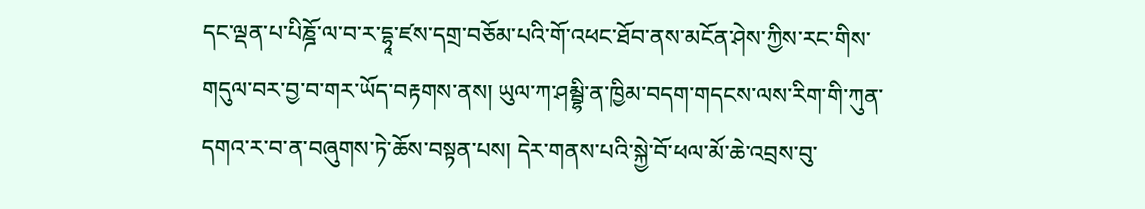དང་ལྡན་པ་པིཎྜོ་ལ་བ་ར་དྷཱ་ཛས་དགྲ་བཅོམ་པའི་གོ་འཕང་ཐོབ་ནས་མངོན་ཤེས་ཀྱིས་རང་གིས་གདུལ་བར་བྱ་བ་གར་ཡོད་བརྟགས་ནས། ཡུལ་ཀ་ཤམྦྷི་ན་ཁྱིམ་བདག་གདངས་ལས་རིག་གི་ཀུན་དགའ་ར་བ་ན་བཞུགས་ཏེ་ཆོས་བསྟན་པས། དེར་གནས་པའི་སྐྱེ་བོ་ཕལ་མོ་ཆེ་འབྲས་བུ་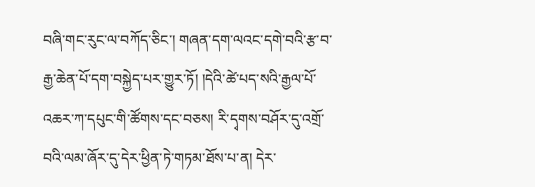བཞི་གང་རུང་ལ་བཀོད་ཅིང་། གཞན་དག་ལའང་དགེ་བའི་རྩ་བ་རྒྱ་ཆེན་པོ་དག་བསྐྱེད་པར་གྱུར་ཏོ། །དེའི་ཚེ་པད་སའི་རྒྱལ་པོ་འཆར་ཀ་དཔུང་གི་ཚོགས་དང་བཅས། རི་དྭགས་བཤོར་དུ་འགྲོ་བའི་ལམ་ཞོར་དུ་དེར་ཕྱིན་ཏེ་གཏམ་ཐོས་པ་ན། དེར་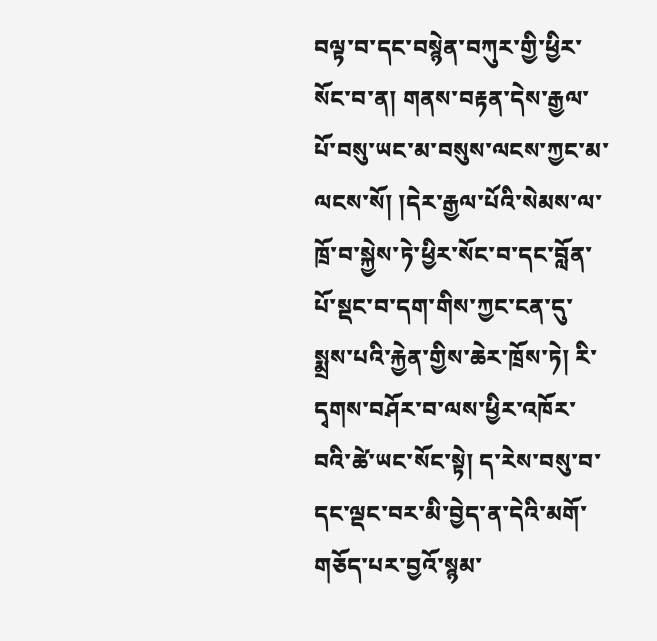བལྟ་བ་དང་བསྙེན་བཀུར་གྱི་ཕྱིར་སོང་བ་ན། གནས་བརྟན་དེས་རྒྱལ་པོ་བསུ་ཡང་མ་བསུས་ལངས་ཀྱང་མ་ལངས་སོ། །དེར་རྒྱལ་པོའི་སེམས་ལ་ཁྲོ་བ་སྐྱེས་ཏེ་ཕྱིར་སོང་བ་དང་བློན་པོ་སྡང་བ་དག་གིས་ཀྱང་ངན་དུ་སྨྲས་པའི་རྐྱེན་གྱིས་ཆེར་ཁྲོས་ཏེ། རི་དྭགས་བཤོར་བ་ལས་ཕྱིར་འཁོར་བའི་ཚེ་ཡང་སོང་སྟེ། ད་རེས་བསུ་བ་དང་ལྡང་བར་མི་བྱེད་ན་དེའི་མགོ་གཅོད་པར་བྱའོ་སྙམ་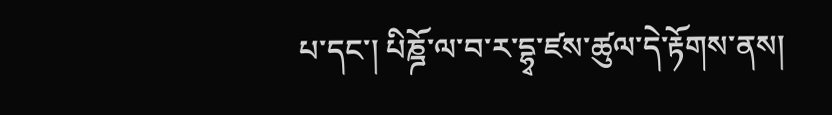པ་དང་། པིཎྜོ་ལ་བ་ར་དྷྭ་ཛས་ཚུལ་དེ་རྟོགས་ནས།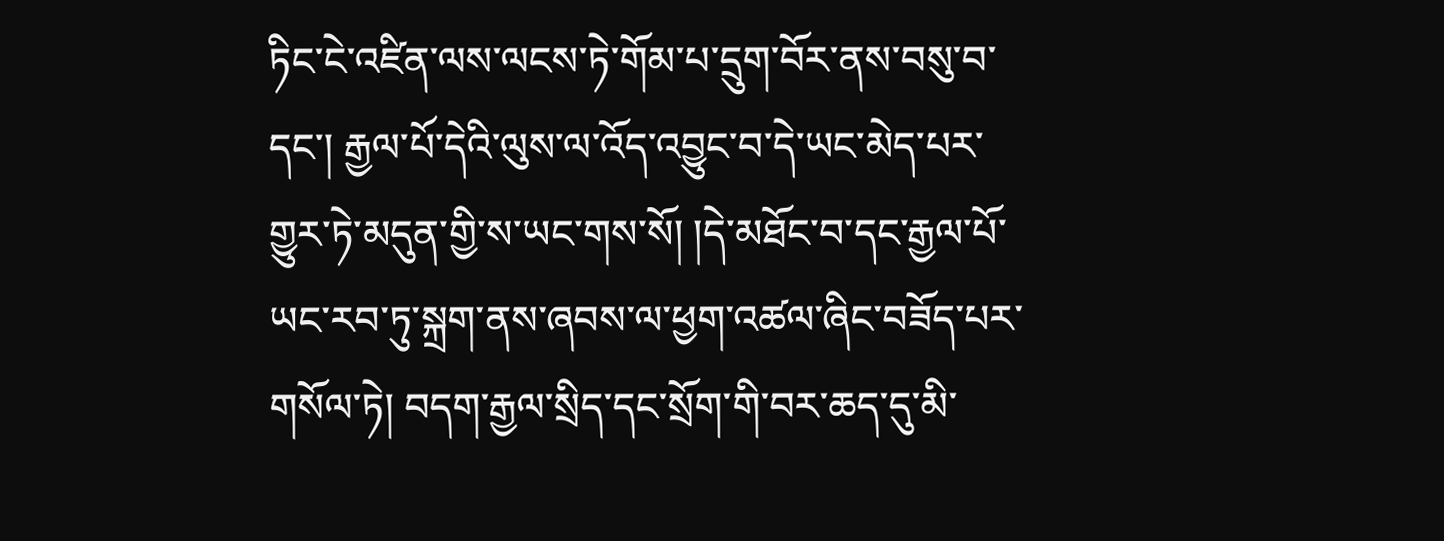ཏིང་ངེ་འཛིན་ལས་ལངས་ཏེ་གོམ་པ་དྲུག་བོར་ནས་བསུ་བ་དང་། རྒྱལ་པོ་དེའི་ལུས་ལ་འོད་འབྱུང་བ་དེ་ཡང་མེད་པར་གྱུར་ཏེ་མདུན་གྱི་ས་ཡང་གས་སོ། །དེ་མཐོང་བ་དང་རྒྱལ་པོ་ཡང་རབ་ཏུ་སྐྲག་ནས་ཞབས་ལ་ཕྱག་འཚལ་ཞིང་བཟོད་པར་གསོལ་ཏེ། བདག་རྒྱལ་སྲིད་དང་སྲོག་གི་བར་ཆད་དུ་མི་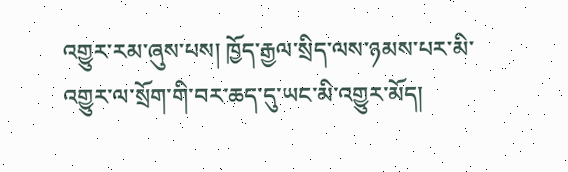འགྱུར་རམ་ཞུས་པས། ཁྱོད་རྒྱལ་སྲིད་ལས་ཉམས་པར་མི་འགྱུར་ལ་སྲོག་གི་བར་ཆད་དུ་ཡང་མི་འགྱུར་མོད།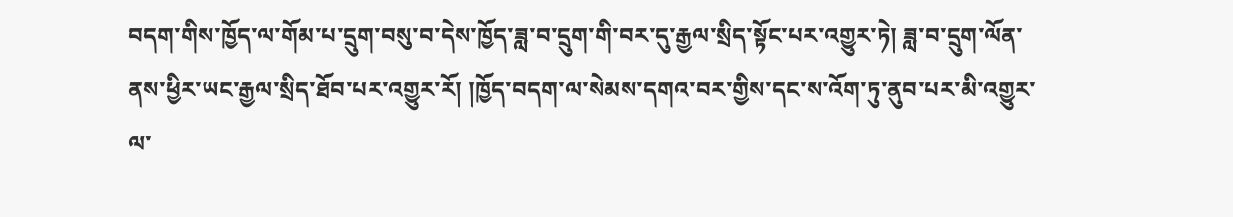བདག་གིས་ཁྱོད་ལ་གོམ་པ་དྲུག་བསུ་བ་དེས་ཁྱོད་ཟླ་བ་དྲུག་གི་བར་དུ་རྒྱལ་སྲིད་སྟོང་པར་འགྱུར་ཏེ། ཟླ་བ་དྲུག་ལོན་ནས་ཕྱིར་ཡང་རྒྱལ་སྲིད་ཐོབ་པར་འགྱུར་རོ། །ཁྱོད་བདག་ལ་སེམས་དགའ་བར་གྱིས་དང་ས་འོག་ཏུ་ནུབ་པར་མི་འགྱུར་ལ་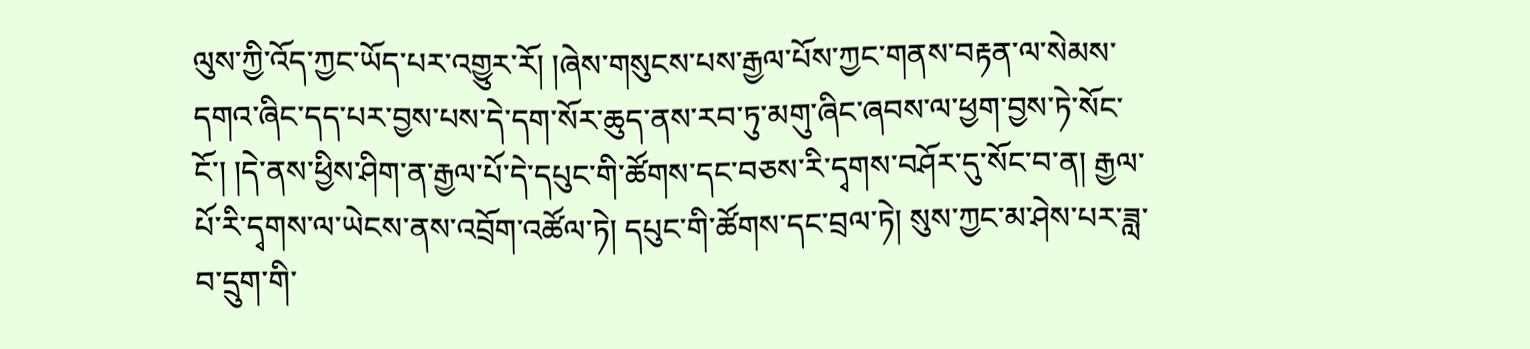ལུས་ཀྱི་འོད་ཀྱང་ཡོད་པར་འགྱུར་རོ། །ཞེས་གསུངས་པས་རྒྱལ་པོས་ཀྱང་གནས་བརྟན་ལ་སེམས་དགའ་ཞིང་དད་པར་བྱས་པས་དེ་དག་སོར་ཆུད་ནས་རབ་ཏུ་མགུ་ཞིང་ཞབས་ལ་ཕྱག་བྱས་ཏེ་སོང་ངོ་། །དེ་ནས་ཕྱིས་ཤིག་ན་རྒྱལ་པོ་དེ་དཔུང་གི་ཚོགས་དང་བཅས་རི་དྭགས་བཤོར་དུ་སོང་བ་ན། རྒྱལ་པོ་རི་དྭགས་ལ་ཡེངས་ནས་འབྲོག་འཚོལ་ཏེ། དཔུང་གི་ཚོགས་དང་བྲལ་ཏེ། སུས་ཀྱང་མ་ཤེས་པར་ཟླ་བ་དྲུག་གི་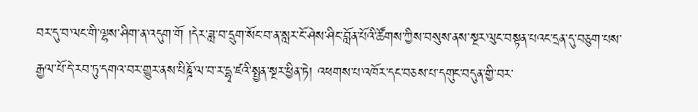བར་དུ་བ་ལང་གི་ལྷས་ཤིག་ན་འདུག་གོ །དེར་ཟླ་བ་དྲུག་སོང་བ་ན་སླར་ངོ་ཤེས་ཤིང་བློན་པོའི་ཚོགས་ཀྱིས་བསུས་ནས་སྔར་ལུང་བསྟན་པའང་དྲན་དུ་བཅུག་པས་རྒྱལ་པོ་དེ་རབ་ཏུ་དགའ་བར་གྱུར་ནས་པིཎྜོ་ལ་བ་ར་དྷྭ་ཛའི་སྤྱན་སྔར་ཕྱིན་ཏེ། འཕགས་པ་འཁོར་དང་བཅས་པ་དགུང་བདུན་གྱི་བར་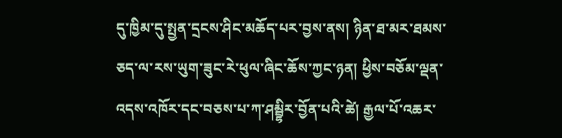དུ་ཁྱིམ་དུ་སྤྱན་དྲངས་ཤིང་མཆོད་པར་བྱས་ནས། ཉིན་ཐ་མར་ཐམས་ཅད་ལ་རས་ཡུག་ཟུང་རེ་ཕུལ་ཞིང་ཆོས་ཀྱང་ཉན། ཕྱིས་བཅོམ་ལྡན་འདས་འཁོར་དང་བཅས་པ་ཀ་ཤམྦྷིར་བྱོན་པའི་ཚེ། རྒྱལ་པོ་འཆར་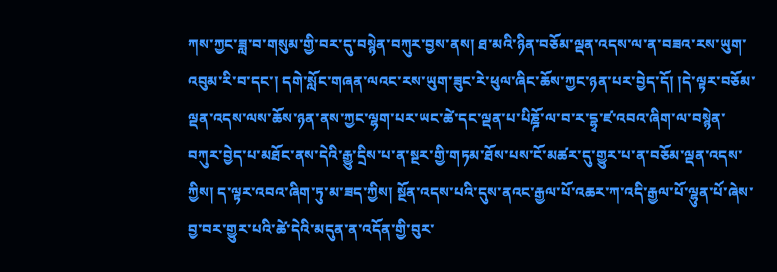ཀས་ཀྱང་ཟླ་བ་གསུམ་གྱི་བར་དུ་བསྙེན་བཀུར་བྱས་ནས། ཐ་མའི་ཉིན་བཅོམ་ལྡན་འདས་ལ་ན་བཟའ་རས་ཡུག་འབུམ་རི་བ་དང་། དགེ་སློང་གཞན་ལའང་རས་ཡུག་ཟུང་རེ་ཕུལ་ཞིང་ཆོས་ཀྱང་ཉན་པར་བྱེད་དོ། །དེ་ལྟར་བཅོམ་ལྡན་འདས་ལས་ཆོས་ཉན་ནས་ཀྱང་ལྷག་པར་ཡང་ཚེ་དང་ལྡན་པ་པིཎྜོ་ལ་བ་ར་དྷྭ་ཛ་འབའ་ཞིག་ལ་བསྙེན་བཀུར་བྱེད་པ་མཐོང་ནས་དེའི་རྒྱུ་དྲིས་པ་ན་སྔར་གྱི་གཏམ་ཐོས་པས་ངོ་མཚར་དུ་གྱུར་པ་ན་བཅོམ་ལྡན་འདས་ཀྱིས། ད་ལྟར་འབའ་ཞིག་ཏུ་མ་ཟད་ཀྱིས། སྔོན་འདས་པའི་དུས་ནའང་རྒྱལ་པོ་འཆར་ཀ་འདི་རྒྱལ་པོ་ལྷུན་པོ་ཞེས་བྱ་བར་གྱུར་པའི་ཚེ་དེའི་མདུན་ན་འདོན་གྱི་བུར་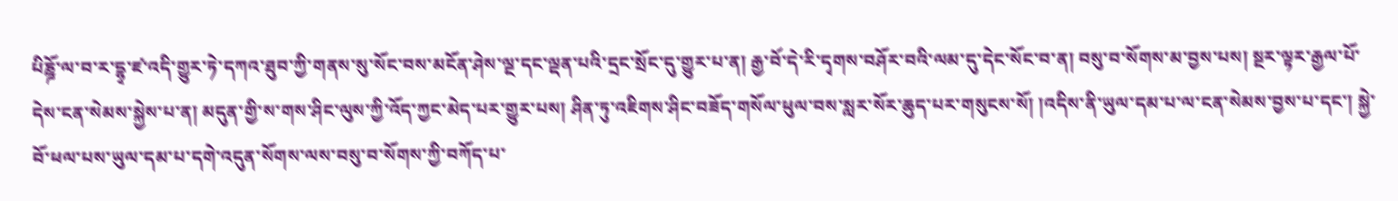པིཎྜོ་ལ་བ་ར་དྷྭ་ཛ་འདི་གྱུར་ཏེ་དཀའ་ཐུབ་ཀྱི་གནས་སུ་སོང་བས་མངོན་ཤེས་ལྔ་དང་ལྡན་པའི་དྲང་སྲོང་དུ་གྱུར་པ་ན། རྒྱ་བོ་དེ་རི་དྭགས་བཤོར་བའི་ལམ་དུ་དེང་སོང་བ་ན། བསུ་བ་སོགས་མ་བྱས་པས། སྔར་ལྟར་རྒྱལ་པོ་དེས་ངན་སེམས་སྐྱེས་པ་ན། མདུན་གྱི་ས་གས་ཤིང་ལུས་ཀྱི་འོད་ཀྱང་མེད་པར་གྱུར་པས། ཤིན་ཏུ་འཇིགས་ཤིང་བཟོད་གསོལ་ཕུལ་བས་སླར་སོར་ཆུད་པར་གསུངས་སོ། །འདིས་ནི་ཡུལ་དམ་པ་ལ་ངན་སེམས་བྱས་པ་དང་། སྐྱེ་བོ་ཕལ་པས་ཡུལ་དམ་པ་དགེ་འདུན་སོགས་ལས་བསུ་བ་སོགས་ཀྱི་བཀོད་པ་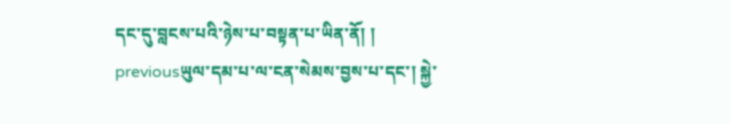དང་དུ་བླངས་པའི་ཉེས་པ་བསྟན་པ་ཡིན་ནོ། །
previousཡུལ་དམ་པ་ལ་ངན་སེམས་བྱས་པ་དང་། སྐྱེ་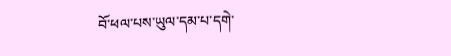བོ་ཕལ་པས་ཡུལ་དམ་པ་དགེ་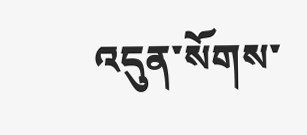འདུན་སོགས་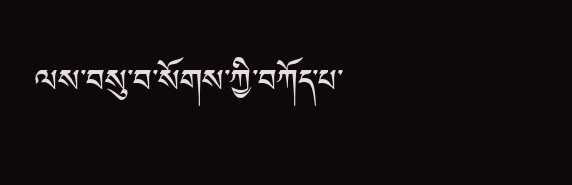ལས་བསུ་བ་སོགས་ཀྱི་བཀོད་པ་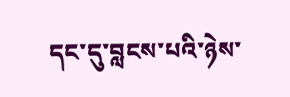དང་དུ་བླངས་པའི་ཉེས་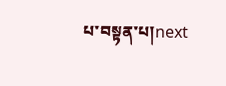པ་བསྟན་པ།next